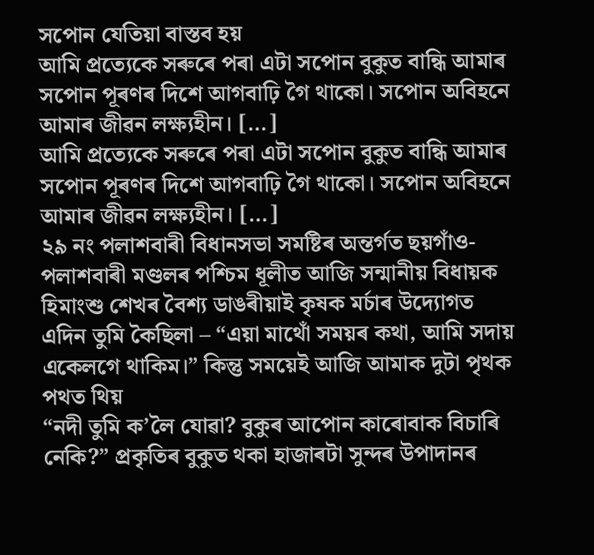সপোন যেতিয়া বাস্তব হয়
আমি প্ৰত্যেকে সৰুৰে পৰা এটা সপোন বুকুত বান্ধি আমাৰ সপোন পূৰণৰ দিশে আগবাঢ়ি গৈ থাকো। সপোন অবিহনে আমাৰ জীৱন লক্ষ্যহীন। […]
আমি প্ৰত্যেকে সৰুৰে পৰা এটা সপোন বুকুত বান্ধি আমাৰ সপোন পূৰণৰ দিশে আগবাঢ়ি গৈ থাকো। সপোন অবিহনে আমাৰ জীৱন লক্ষ্যহীন। […]
২৯ নং পলাশবাৰী বিধানসভা সমষ্টিৰ অন্তৰ্গত ছয়গাঁও-পলাশবাৰী মণ্ডলৰ পশ্চিম ধূলীত আজি সন্মানীয় বিধায়ক হিমাংশু শেখৰ বৈশ্য ডাঙৰীয়াই কৃষক মৰ্চাৰ উদ্যোগত
এদিন তুমি কৈছিলা – “এয়া মাথোঁ সময়ৰ কথা, আমি সদায় একেলগে থাকিম।” কিন্তু সময়েই আজি আমাক দুটা পৃথক পথত থিয়
“নদী তুমি ক’লৈ যোৱা? বুকুৰ আপোন কাৰোবাক বিচাৰি নেকি?” প্ৰকৃতিৰ বুকুত থকা হাজাৰটা সুন্দৰ উপাদানৰ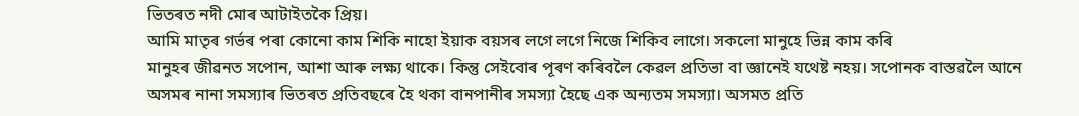ভিতৰত নদী মোৰ আটাইতকৈ প্ৰিয়।
আমি মাতৃৰ গৰ্ভৰ পৰা কোনো কাম শিকি নাহো ইয়াক বয়সৰ লগে লগে নিজে শিকিব লাগে। সকলো মানুহে ভিন্ন কাম কৰি
মানুহৰ জীৱনত সপোন, আশা আৰু লক্ষ্য থাকে। কিন্তু সেইবোৰ পূৰণ কৰিবলৈ কেৱল প্ৰতিভা বা জ্ঞানেই যথেষ্ট নহয়। সপোনক বাস্তৱলৈ আনে
অসমৰ নানা সমস্যাৰ ভিতৰত প্ৰতিবছৰে হৈ থকা বানপানীৰ সমস্যা হৈছে এক অন্যতম সমস্যা। অসমত প্ৰতি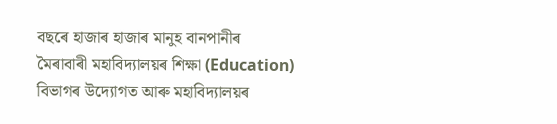বছৰে হাজাৰ হাজাৰ মানুহ বানপানীৰ
মৈৰাবাৰী মহাবিদ্যালয়ৰ শিক্ষা (Education) বিভাগৰ উদ্যোগত আৰু মহাবিদ্যালয়ৰ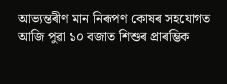আভ্যন্তৰীণ মান নিৰূপণ কোষৰ সহযোগত আজি পুৱা ১০ বজাত শিশুৰ প্ৰাৰম্ভিক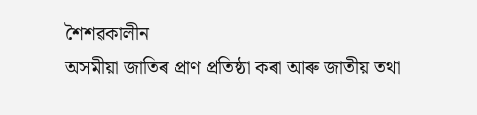শৈশৱকালীন
অসমীয়া জাতিৰ প্ৰাণ প্ৰতিষ্ঠা কৰা আৰু জাতীয় তথা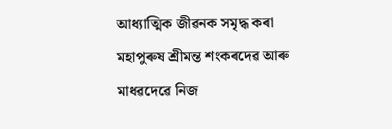আধ্যাত্মিক জীৱনক সমৃদ্ধ কৰা মহাপুৰুষ শ্ৰীমন্ত শংকৰদেৱ আৰু মাধৱদেৱে নিজ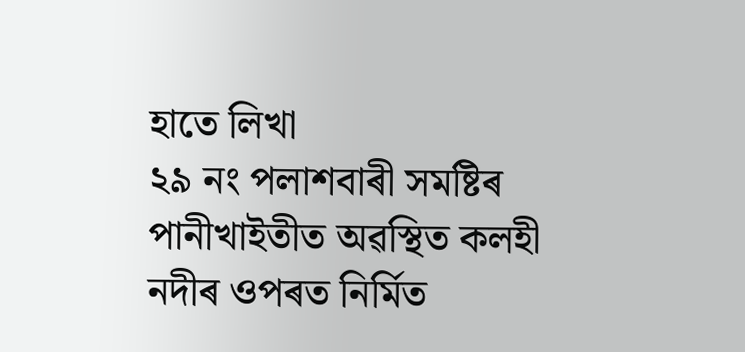হাতে লিখা
২৯ নং পলাশবাৰী সমষ্টিৰ পানীখাইতীত অৱস্থিত কলহী নদীৰ ওপৰত নিৰ্মিত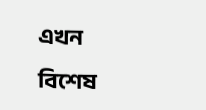এখন বিশেষ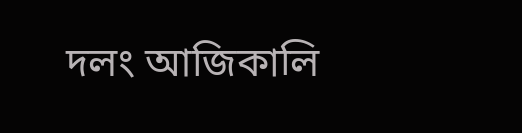দলং আজিকালি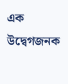এক উদ্বেগজনক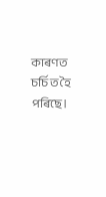কাৰণত চৰ্চিত হৈ পৰিছে।